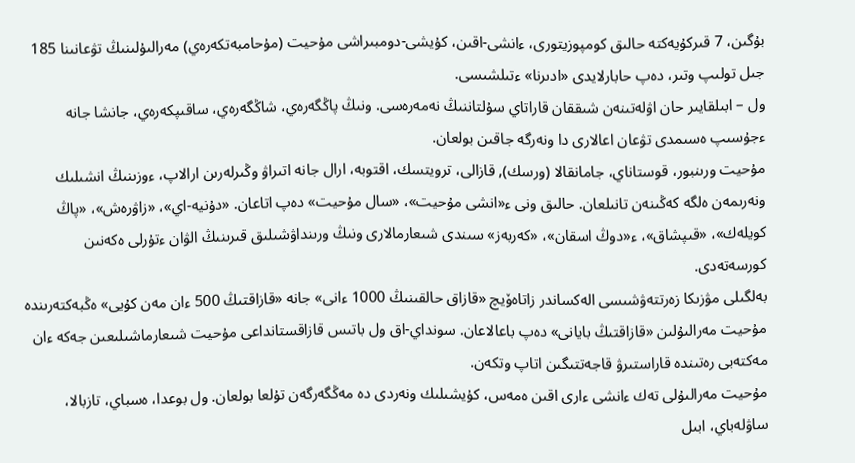بۇگىن، 7 قىركۇيەكتە حالىق كومپوزيتورى، ءانشى-اقىن، كۇيشى-دومبىراشى مۇحيت (مۇحامبەتكەرەي) مەرالىۇلىنىڭ تۋعانىنا 185 جىل تولىپ وتىر، دەپ حابارلايدى «ادىرنا» ءتىلشىسى.
ول – ابىلقايىر حان اۋلەتىنەن شىققان قاراتاي سۇلتاننىڭ نەمەرەسى. ونىڭ پاڭگەرەي، شاڭگەرەي، ساقىپكەرەي، جانشا جانە ءجۇسىپ ەسىمدى تۋعان اعالارى دا ونەرگە جاقىن بولعان.
مۇحيت ورىنبور، قوستاناي، جامانقالا (ورسك), قازالى، ترويتسك، اقتوبە، ارال جانە اتىراۋ وڭىرلەرىن ارالاپ، ءوزىنىڭ انشىلىك ونەرىمەن ەلگە كەڭىنەن تانىلعان. حالىق ونى ء«انشى مۇحيت»، «سال مۇحيت» دەپ اتاعان. «دۇنيە-اي»، «زاۋرەش»، «پاڭ كويلەك»، «قىپشاق»، ء«دوڭ اسقان»، «كەربەز» سىندى شىعارمالارى ونىڭ ورىنداۋشىلىق قىرىنىڭ الۋان ءتۇرلى ەكەنىن كورسەتەدى.
بەلگىلى مۋزىكا زەرتتەۋشىسى الەكساندر زاتاەۆيچ «قازاق حالقىنىڭ 1000 ءانى» جانە «قازاقتىڭ 500 ءان مەن كۇيى» ەڭبەكتەرىندە مۇحيت مەرالىۇلىن «قازاقتىڭ بايانى» دەپ باعالاعان. سونداي-اق ول باتىس قازاقستانداعى مۇحيت شىعارماشىلىعىن جەكە ءان مەكتەبى رەتىندە قاراستىرۋ قاجەتتىگىن اتاپ وتكەن.
مۇحيت مەرالىۇلى تەك ءانشى ءارى اقىن ەمەس، كۇيشىلىك ونەردى دە مەڭگەرگەن تۇلعا بولعان. ول بوعدا، ەسباي، تازبالا، ساۋلەباي، ابىل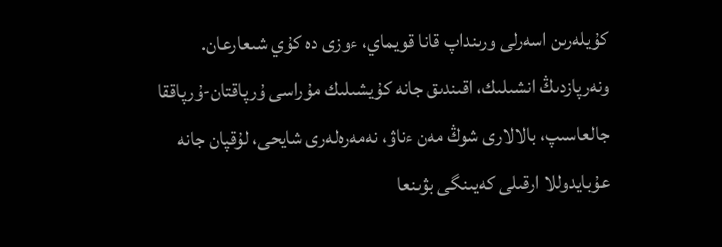كۇيلەرىن اسەرلى ورىنداپ قانا قويماي، ءوزى دە كۇي شىعارعان.
ونەرپازدىڭ انشىلىك، اقىندىق جانە كۇيشىلىك مۇراسى ۇرپاقتان-ۇرپاققا جالعاسىپ، بالالارى شوڭ مەن ءناۋ، نەمەرەلەرى شايحى، لۇقپان جانە عۇبايدوللا ارقىلى كەيىنگى بۋىنعا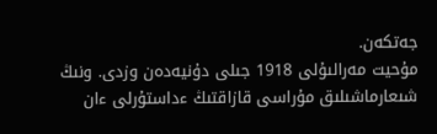جەتكەن.
مۇحيت مەرالىۇلى 1918 جىلى دۇنيەدەن وزدى. ونىڭ شىعارماشىلىق مۇراسى قازاقتىڭ ءداستۇرلى ءان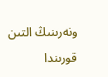ونەرىنىڭ التىن قورىندا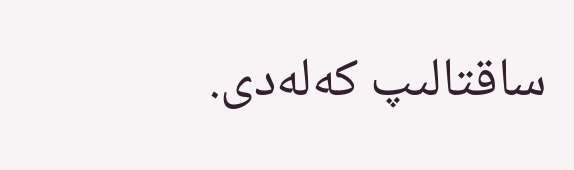ساقتالىپ كەلەدى.